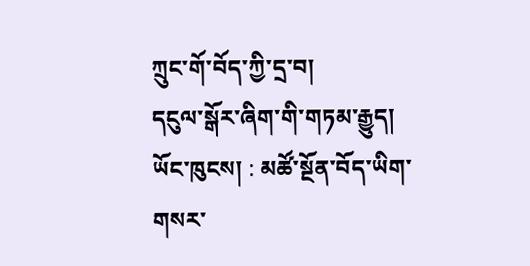ཀྲུང་གོ་བོད་ཀྱི་དྲ་བ།
དངུལ་སྒོར་ཞིག་གི་གཏམ་རྒྱུད།
ཡོང་ཁུངས། : མཚོ་སྔོན་བོད་ཡིག་གསར་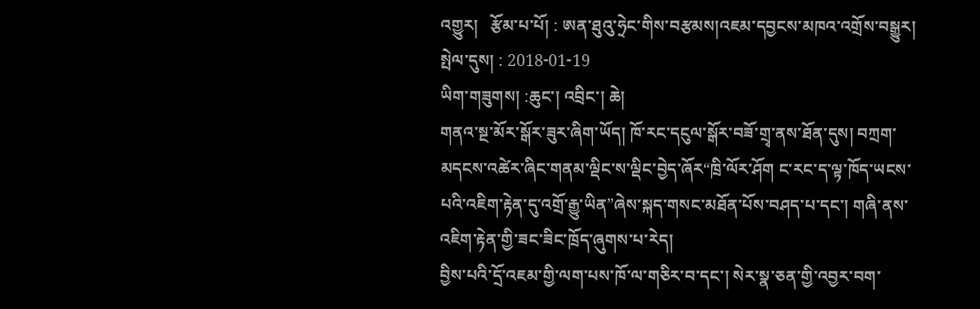འགྱུར།   རྩོམ་པ་པོ། : ཨན་ཐུའུ་ཧྲེང་གིས་བརྩམས།འཇམ་དབྱངས་མཁའ་འགྲོས་བསྒྱུར།   སྤེལ་དུས། : 2018-01-19
ཡིག་གཟུགས། :ཆུང་། འབྲིང་། ཆེ།
གནའ་སྔ་མོར་སྒོར་ཟུར་ཞིག་ཡོད། ཁོ་རང་དངུལ་སྒོར་བཟོ་གྲྭ་ནས་ཐོན་དུས། བཀྲག་མདངས་འཚེར་ཞིང་གནམ་ལྡིང་ས་ལྡིང་བྱེད་ཞོར“ཁྲི་ལོར་ཤོག ང་རང་ད་ལྟ་ཁོད་ཡངས་པའི་འཇིག་རྟེན་དུ་འགྲོ་རྒྱུ་ཡིན”ཞེས་སྐད་གསང་མཐོན་པོས་བཤད་པ་དང་། གཞི་ནས་འཇིག་རྟེན་གྱི་ཟང་ཟིང་ཁྲོད་ཞུགས་པ་རེད།
བྱིས་པའི་དྲོ་འཇམ་གྱི་ལག་པས་ཁོ་ལ་གཅིར་བ་དང་། སེར་སྣ་ཅན་གྱི་འབྱར་བག་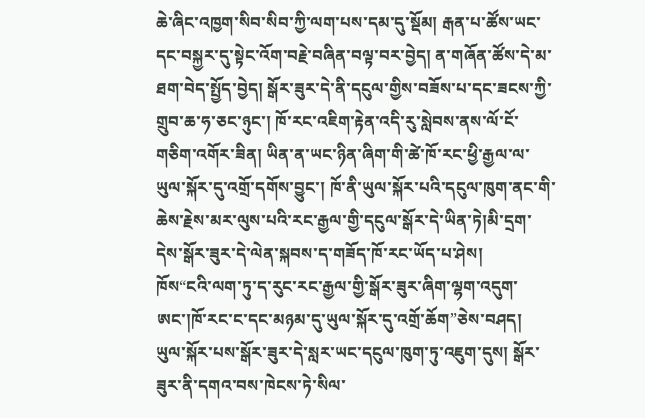ཆེ་ཞིང་འཁྱག་སིབ་སིབ་ཀྱི་ལག་པས་དམ་དུ་སྡོམ། རྒན་པ་ཚོས་ཡང་དང་བསྐྱར་དུ་སྟེང་འོག་བརྗེ་བཞིན་བལྟ་བར་བྱེད། ན་གཞོན་ཚོས་དེ་མ་ཐག་བེད་སྤྱོད་བྱེད། སྒོར་ཟུར་དེ་ནི་དངུལ་གྱིས་བཟོས་པ་དང་ཟངས་ཀྱི་གྲུབ་ཆ་ཧ་ཅང་ཉུང་། ཁོ་རང་འཇིག་རྟེན་འདི་རུ་སླེབས་ནས་ལོ་ངོ་གཅིག་འགོར་ཟིན། ཡིན་ན་ཡང་ཉིན་ཞིག་གི་ཚེ་ཁོ་རང་ཕྱི་རྒྱལ་ལ་ཡུལ་སྐོར་དུ་འགྲོ་དགོས་བྱུང་། ཁོ་ནི་ཡུལ་སྐོར་པའི་དངུལ་ཁུག་ནང་གི་ཆེས་རྗེས་མར་ལུས་པའི་རང་རྒྱལ་གྱི་དངུལ་སྒོར་དེ་ཡིན་ཏེ།མི་དྲག་དེས་སྒོར་ཟུར་དེ་ལེན་སྐབས་ད་གཟོད་ཁོ་རང་ཡོད་པ་ཤེས།
ཁོས“ངའི་ལག་ཏུ་ད་རུང་རང་རྒྱལ་གྱི་སྒོར་ཟུར་ཞིག་ལྷག་འདུག་ཨང་།ཁོ་རང་ང་དང་མཉམ་དུ་ཡུལ་སྐོར་དུ་འགྲོ་ཆོག”ཅེས་བཤད།
ཡུལ་སྐོར་པས་སྒོར་ཟུར་དེ་སླར་ཡང་དངུལ་ཁུག་ཏུ་འཇུག་དུས། སྒོར་ཟུར་ནི་དགའ་བས་ཁེངས་ཏེ་སིལ་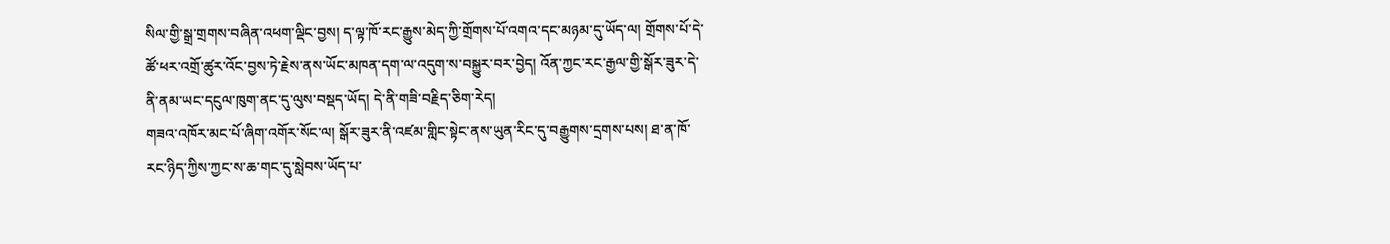སིལ་གྱི་སྒྲ་གྲགས་བཞིན་འཕག་ལྡིང་བྱས། ད་ལྟ་ཁོ་རང་རྒྱུས་མེད་ཀྱི་གྲོགས་པོ་འགའ་དང་མཉམ་དུ་ཡོད་ལ། གྲོགས་པོ་དེ་ཚོ་ཕར་འགྲོ་ཚུར་འོང་བྱས་ཏེ་རྗེས་ནས་ཡོང་མཁན་དག་ལ་འདུག་ས་བསྐྱུར་བར་བྱེད། འོན་ཀྱང་རང་རྒྱལ་གྱི་སྒོར་ཟུར་དེ་ནི་ནམ་ཡང་དངུལ་ཁུག་ནང་དུ་ལུས་བསྡད་ཡོད། དེ་ནི་གཟི་བརྗིད་ཅིག་རེད།
གཟའ་འཁོར་མང་པོ་ཞིག་འགོར་སོང་ལ། སྒོར་ཟུར་ནི་འཛམ་གླིང་སྟེང་ནས་ཡུན་རིང་དུ་བརྒྱུགས་དྲགས་པས། ཐ་ན་ཁོ་རང་ཉིད་ཀྱིས་ཀྱང་ས་ཆ་གང་དུ་སླེབས་ཡོད་པ་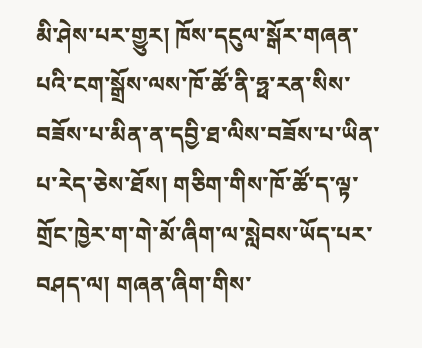མི་ཤེས་པར་གྱུར། ཁོས་དངུལ་སྒོར་གཞན་པའི་ངག་སྒྲོས་ལས་ཁོ་ཚོ་ནི་ཧྥ་རན་སིས་བཟོས་པ་མིན་ན་དབྱི་ཐ་ལིས་བཟོས་པ་ཡིན་པ་རེད་ཅེས་ཐོས། གཅིག་གིས་ཁོ་ཚོ་ད་ལྟ་གྲོང་ཁྱེར་ག་གེ་མོ་ཞིག་ལ་སླེབས་ཡོད་པར་བཤད་ལ། གཞན་ཞིག་གིས་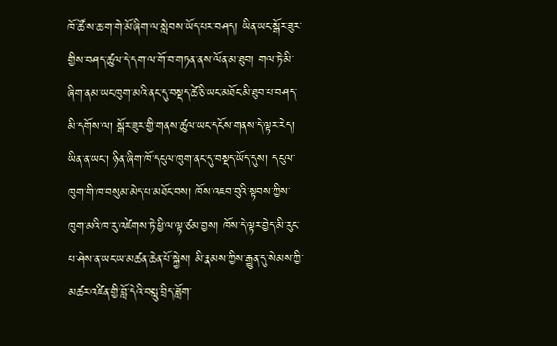ཁོ་ཚོ་ས་ཆ་ག་གེ་མོ་ཞིག་ལ་སླེབས་ཡོད་པར་བཤད། ཡིན་ཡང་སྒོར་ཟུར་གྱིས་བཤད་ཚུལ་དེ་དག་ལ་གོ་བ་གཏན་ནས་ལོན་མ་ཐུབ། གལ་ཏེ་མི་ཞིག་ནམ་ཡང་ཁུག་མའི་ནང་དུ་བསྡད་ཚེ་ཅི་ཡང་མཐོང་མི་ཐུབ་པ་བཤད་མི་དགོས་ལ། སྒོར་ཟུར་གྱི་གནས་ཚུལ་ཡང་དངོས་གནས་དེ་ལྟར་རེད།
ཡིན་ན་ཡང་། ཉིན་ཞིག་ཁོ་དངུལ་ཁུག་ནང་དུ་བསྡད་ཡོད་དུས། དངུལ་ཁུག་གི་ཁ་བསུམ་མེད་པ་མཐོང་བས། ཁོས་འཇབ་བུའི་སྟབས་ཀྱིས་ཁུག་མའི་ཁ་རུ་འཛེགས་ཏེ་ཕྱི་ལ་ལྟ་ཙམ་བྱས། ཁོས་དེ་ལྟར་བྱེད་མི་རུང་པ་ཤེས་ན་ཡང་ཡ་མཚན་ཆེན་པོ་སྐྱེས། མི་རྣམས་ཀྱིས་རྒྱུན་དུ་སེམས་ཀྱི་མཚར་འཛིན་གྱི་བློ་དེའི་བསླུ་བྲིད་ཟློག་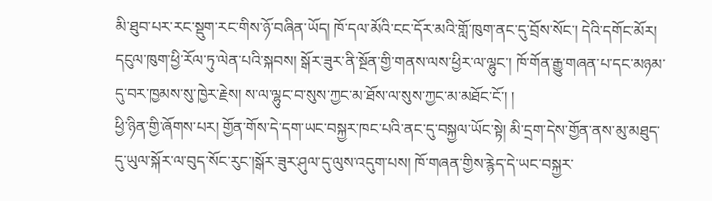མི་ཐུབ་པར་རང་སྡུག་རང་གིས་ཉོ་བཞིན་ཡོད། ཁོ་དལ་མོའི་ངང་དོར་མའི་གློ་ཁུག་ནང་དུ་བྲོས་སོང་། དེའི་དགོང་མོར། དངུལ་ཁུག་ཕྱི་རོལ་ཏུ་ལེན་པའི་སྐབས། སྒོར་ཟུར་ནི་སྔོན་གྱི་གནས་ལས་ཕྱིར་ལ་ལྷུང་། ཁོ་གོན་རྒྱུ་གཞན་པ་དང་མཉམ་དུ་བར་ཁྱམས་སུ་ཁྱེར་རྗེས། ས་ལ་ལྷུང་བ་སུས་ཀྱང་མ་ཐོས་ལ་སུས་ཀྱང་མ་མཐོང་ངོ་། །
ཕྱི་ཉིན་གྱི་ཞོགས་པར། གྱོན་གོས་དེ་དག་ཡང་བསྐྱར་ཁང་པའི་ནང་དུ་བསྐྱལ་ཡོང་སྟེ། མི་དྲག་དེས་གྱོན་ནས་མུ་མཐུད་དུ་ཡུལ་སྐོར་ལ་བུད་སོང་རུང་།སྒོར་ཟུར་ཤུལ་དུ་ལུས་འདུག་པས། ཁོ་གཞན་གྱིས་རྙེད་དེ་ཡང་བསྐྱར་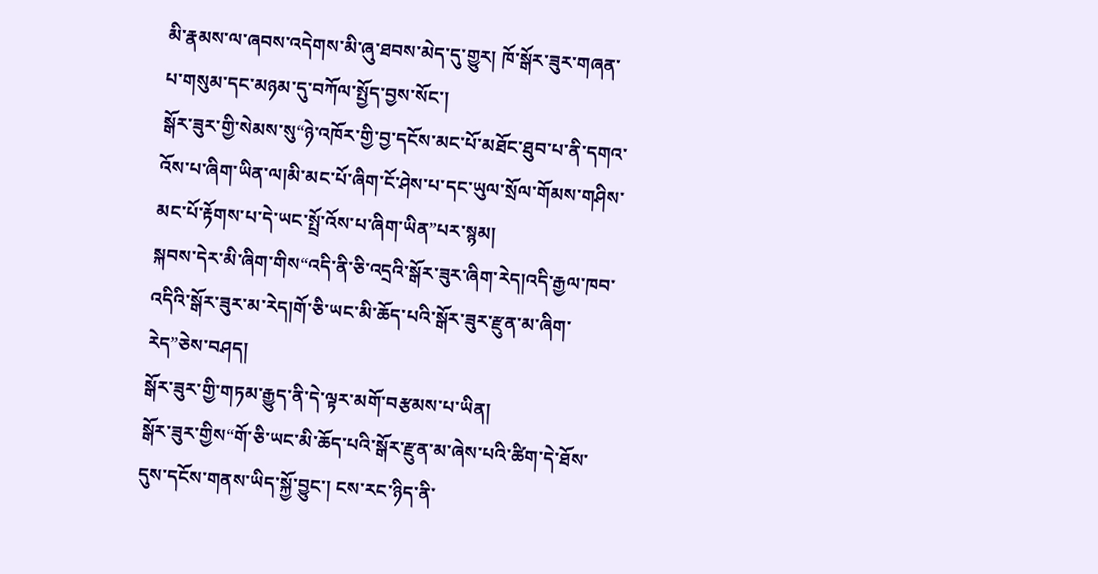མི་རྣམས་ལ་ཞབས་འདེགས་མི་ཞུ་ཐབས་མེད་དུ་གྱུར། ཁོ་སྒོར་ཟུར་གཞན་པ་གསུམ་དང་མཉམ་དུ་བཀོལ་སྤྱོད་བྱས་སོང་།
སྒོར་ཟུར་གྱི་སེམས་སུ“ཉེ་འཁོར་གྱི་བྱ་དངོས་མང་པོ་མཐོང་ཐུབ་པ་ནི་དགའ་འོས་པ་ཞིག་ཡིན་ལ།མི་མང་པོ་ཞིག་ངོ་ཤེས་པ་དང་ཡུལ་སྲོལ་གོམས་གཤིས་མང་པོ་རྟོགས་པ་དེ་ཡང་སྤྲོ་འོས་པ་ཞིག་ཡིན”པར་སྙམ།
སྐབས་དེར་མི་ཞིག་གིས“འདི་ནི་ཅི་འདྲའི་སྒོར་ཟུར་ཞིག་རེད།འདི་རྒྱལ་ཁབ་འདིའི་སྒོར་ཟུར་མ་རེད།གོ་ཅི་ཡང་མི་ཆོད་པའི་སྒོར་ཟུར་རྫུན་མ་ཞིག་རེད”ཅེས་བཤད།
སྒོར་ཟུར་གྱི་གཏམ་རྒྱུད་ནི་དེ་ལྟར་མགོ་བརྩམས་པ་ཡིན།
སྒོར་ཟུར་གྱིས“གོ་ཅི་ཡང་མི་ཆོད་པའི་སྒོར་རྫུན་མ་ཞེས་པའི་ཚིག་དེ་ཐོས་དུས་དངོས་གནས་ཡིད་སྐྱོ་བྱུང་། ངས་རང་ཉིད་ནི་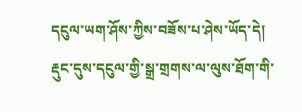དངུལ་ཡག་ཤོས་ཀྱིས་བཟོས་པ་ཤེས་ཡོད་དེ། རྡུང་དུས་དངུལ་གྱི་སྒྲ་གྲགས་ལ་ལུས་ཐོག་གི་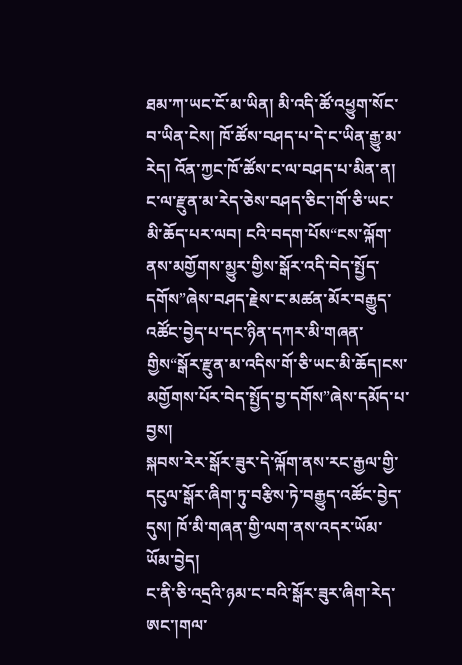ཐམ་ཀ་ཡང་ངོ་མ་ཡིན། མི་འདི་ཚོ་འཕྱུག་སོང་བ་ཡིན་ངེས། ཁོ་ཚོས་བཤད་པ་དེ་ང་ཡིན་རྒྱུ་མ་རེད། འོན་ཀྱང་ཁོ་ཚོས་ང་ལ་བཤད་པ་མིན་ན། ང་ལ་རྫུན་མ་རེད་ཅེས་བཤད་ཅིང་།གོ་ཅི་ཡང་མི་ཆོད་པར་ལབ། ངའི་བདག་པོས“ངས་ལྐོག་ནས་མགྱོགས་མྱུར་གྱིས་སྒོར་འདི་བེད་སྤྱོད་དགོས”ཞེས་བཤད་རྗེས་ང་མཚན་མོར་བརྒྱུད་འཚོང་བྱེད་པ་དང་ཉིན་དཀར་མི་གཞན་གྱིས“སྒོར་རྫུན་མ་འདིས་གོ་ཅི་ཡང་མི་ཆོད།ངས་མགྱོགས་པོར་བེད་སྤྱོད་བྱ་དགོས”ཞེས་དམོད་པ་བྱས།
སྐབས་རེར་སྒོར་ཟུར་དེ་ལྐོག་ནས་རང་རྒྱལ་གྱི་དངུལ་སྒོར་ཞིག་ཏུ་བརྩིས་ཏེ་བརྒྱུད་འཚོང་བྱེད་དུས། ཁོ་མི་གཞན་གྱི་ལག་ནས་འདར་ཡོམ་ཡོམ་བྱེད།
ང་ནི་ཅི་འདྲའི་ཉམ་ང་བའི་སྒོར་ཟུར་ཞིག་རེད་ཨང་།གལ་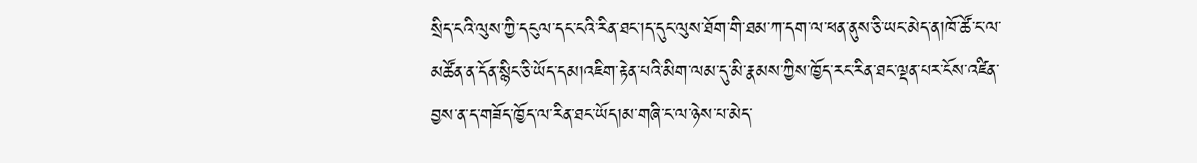སྲིད་ངའི་ལུས་ཀྱི་དངུལ་དང་ངའི་རིན་ཐང་།ད་དུང་ལུས་ཐོག་གི་ཐམ་ཀ་དག་ལ་ཕན་ནུས་ཅི་ཡང་མེད་ན།ཁོ་ཚོ་ང་ལ་མཚོན་ན་དོན་སྙིང་ཅི་ཡོད་དམ།འཇིག་རྟེན་པའི་མིག་ལམ་དུ་མི་རྣམས་ཀྱིས་ཁྱོད་རང་རིན་ཐང་ལྡན་པར་ངོས་འཛིན་བྱས་ན་ད་གཟོད་ཁྱོད་ལ་རིན་ཐང་ཡོད།མ་གཞི་ང་ལ་ཉེས་པ་མེད་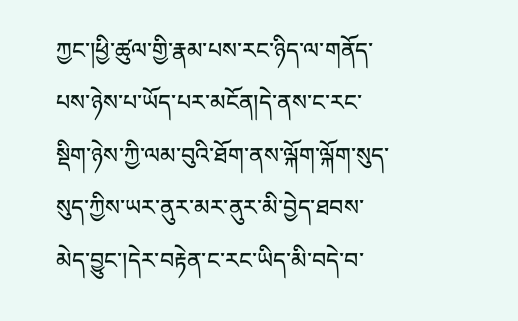ཀྱང་།ཕྱི་ཚུལ་གྱི་རྣམ་པས་རང་ཉིད་ལ་གནོད་པས་ཉེས་པ་ཡོད་པར་མངོན།དེ་ནས་ང་རང་སྡིག་ཉེས་ཀྱི་ལམ་བུའི་ཐོག་ནས་ལྐོག་ལྐོག་སུད་སུད་ཀྱིས་ཡར་ནུར་མར་ནུར་མི་བྱེད་ཐབས་མེད་བྱུང་།དེར་བརྟེན་ང་རང་ཡིད་མི་བདེ་བ་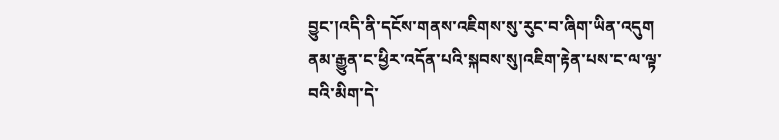བྱུང་།འདི་ནི་དངོས་གནས་འཇིགས་སུ་རུང་བ་ཞིག་ཡིན་འདུག ནམ་རྒྱུན་ང་ཕྱིར་འདོན་པའི་སྐབས་སུ།འཇིག་རྟེན་པས་ང་ལ་ལྟ་བའི་མིག་དེ་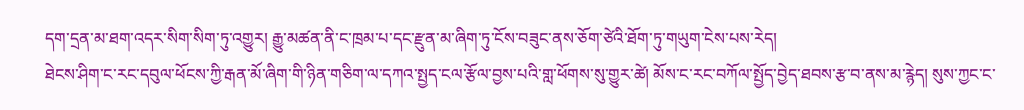དག་དྲན་མ་ཐག་འདར་སིག་སིག་ཏུ་འགྱུར། རྒྱུ་མཚན་ནི་ང་ཁྲམ་པ་དང་རྫུན་མ་ཞིག་ཏུ་ངོས་བཟུང་ནས་ཅོག་ཙེའི་ཐོག་ཏུ་གཡུག་ངེས་པས་རེད།
ཐེངས་ཤིག་ང་རང་དབུལ་ཕོངས་ཀྱི་རྒན་མོ་ཞིག་གི་ཉིན་གཅིག་ལ་དཀའ་སྤྱད་ངལ་རྩོལ་བྱས་པའི་གླ་ཕོགས་སུ་གྱུར་ཚེ། མོས་ང་རང་བཀོལ་སྤྱོད་བྱེད་ཐབས་རྩ་བ་ནས་མ་རྙེད། སུས་ཀྱང་ང་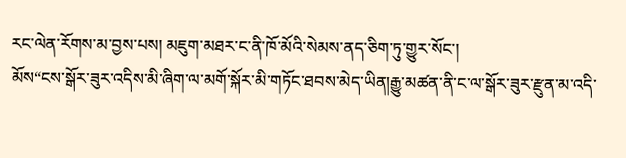རང་ལེན་རོགས་མ་བྱས་པས། མཇུག་མཐར་ང་ནི་ཁོ་མོའི་སེམས་ནད་ཅིག་ཏུ་གྱུར་སོང་།
མོས“ངས་སྒོར་ཟུར་འདིས་མི་ཞིག་ལ་མགོ་སྐོར་མི་གཏོང་ཐབས་མེད་ཡིན།རྒྱུ་མཚན་ནི་ང་ལ་སྒོར་ཟུར་རྫུན་མ་འདི་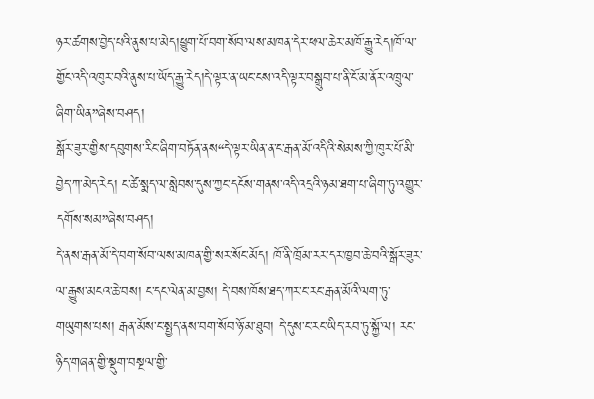ཉར་ཚགས་བྱེད་པའི་ནུས་པ་མེད།ཕྱུག་པོ་བག་སོབ་ལས་མཁན་དེར་ཕལ་ཆེར་མཁོ་རྒྱུ་རེད།ཁོ་ལ་གྱོང་འདི་འཁུར་བའི་ནུས་པ་ཡོད་རྒྱུ་རེད།དེ་ལྟར་ན་ཡང་ངས་འདི་ལྟར་བསྒྲུབ་པ་ནི་ངོ་མ་ནོར་འཁྲུལ་ཞིག་ཡིན”ཞེས་བཤད།
སྒོར་ཟུར་གྱིས་དབུགས་རིང་ཞིག་བཏོན་ནས“དེ་ལྟར་ཡིན་ན་ང་རྒན་མོ་འདིའི་སེམས་ཀྱི་ཁུར་པོ་མི་བྱེད་ཀ་མེད་རེད། ང་ཚེ་སྨད་ལ་སླེབས་དུས་ཀྱང་དངོས་གནས་འདི་འདྲའི་ཉམ་ཐག་པ་ཞིག་ཏུ་འགྱུར་དགོས་སམ”ཞེས་བཤད།
དེ་ནས་རྒན་མོ་དེ་བག་སོབ་ལས་མཁན་གྱི་སར་སོང་མོད། ཁོ་ནི་ཁྲོམ་རར་དར་ཁྱབ་ཆེ་བའི་སྒོར་ཟུར་ལ་རྒྱུས་མངའ་ཆེ་བས། ང་དང་ལེན་མ་བྱས། དེ་བས་ཁོས་ཐད་ཀར་ང་རང་རྒན་མོའི་ལག་ཏུ་གཡུགས་པས། རྒན་མོས་ང་སྤྱད་ནས་བག་སོབ་ཉོ་མ་ཐུབ། དེ་དུས་ང་རང་ཡིད་རབ་ཏུ་སྐྱོ་ལ། རང་ཉིད་གཞན་གྱི་སྡུག་བསྔལ་གྱི་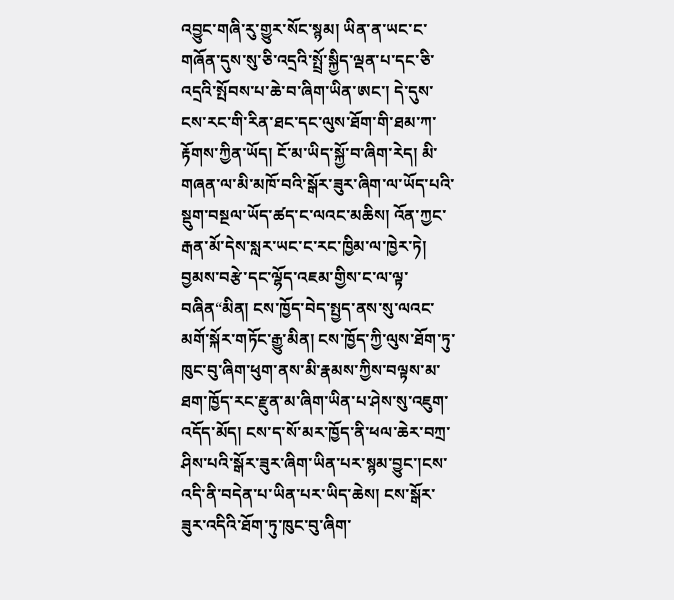འབྱུང་གཞི་རུ་གྱུར་སོང་སྙམ། ཡིན་ན་ཡང་ང་གཞོན་དུས་སུ་ཅི་འདྲའི་སྤྲོ་སྐྱིད་ལྡན་པ་དང་ཅི་འདྲའི་སྤོབས་པ་ཆེ་བ་ཞིག་ཡིན་ཨང་། དེ་དུས་ངས་རང་གི་རིན་ཐང་དང་ལུས་ཐོག་གི་ཐམ་ཀ་རྟོགས་ཀྱིན་ཡོད། ངོ་མ་ཡིད་སྐྱོ་བ་ཞིག་རེད། མི་གཞན་ལ་མི་མཁོ་བའི་སྒོར་ཟུར་ཞིག་ལ་ཡོད་པའི་སྡུག་བསྔལ་ཡོད་ཚད་ང་ལའང་མཆིས། འོན་ཀྱང་རྒན་མོ་དེས་སླར་ཡང་ང་རང་ཁྱིམ་ལ་ཁྱེར་ཏེ། བྱམས་བརྩེ་དང་ལྷོད་འཇམ་གྱིས་ང་ལ་ལྟ་བཞིན“མིན། ངས་ཁྱོད་བེད་སྤྱད་ནས་སུ་ལའང་མགོ་སྐོར་གཏོང་རྒྱུ་མིན། ངས་ཁྱོད་ཀྱི་ལུས་ཐོག་ཏུ་ཁུང་བུ་ཞིག་ཕུག་ནས་མི་རྣམས་ཀྱིས་བལྟས་མ་ཐག་ཁྱོད་རང་རྫུན་མ་ཞིག་ཡིན་པ་ཤེས་སུ་འཇུག་འདོད་མོད། ངས་ད་སོ་མར་ཁྱོད་ནི་ཕལ་ཆེར་བཀྲ་ཤིས་པའི་སྒོར་ཟུར་ཞིག་ཡིན་པར་སྙམ་བྱུང་།ངས་འདི་ནི་བདེན་པ་ཡིན་པར་ཡིད་ཆེས། ངས་སྒོར་ཟུར་འདིའི་ཐོག་ཏུ་ཁུང་བུ་ཞིག་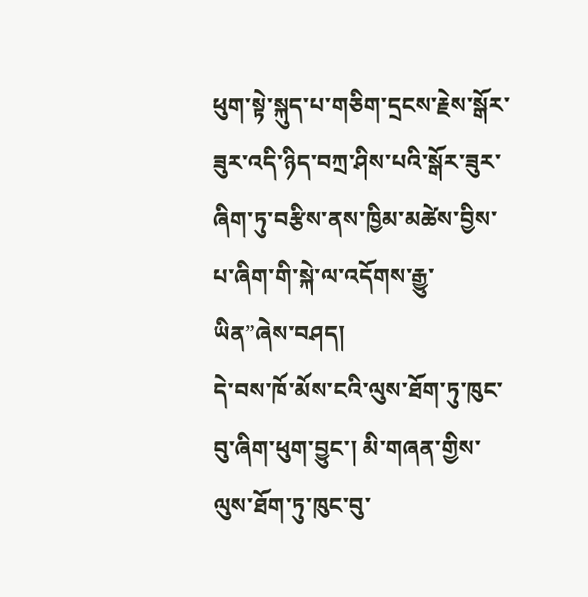ཕུག་སྟེ་སྐུད་པ་གཅིག་དྲངས་རྗེས་སྒོར་ཟུར་འདི་ཉིད་བཀྲ་ཤིས་པའི་སྒོར་ཟུར་ཞིག་ཏུ་བརྩིས་ནས་ཁྱིམ་མཚེས་བྱིས་པ་ཞིག་གི་སྐེ་ལ་འདོགས་རྒྱུ་ཡིན”ཞེས་བཤད།
དེ་བས་ཁོ་མོས་ངའི་ལུས་ཐོག་ཏུ་ཁུང་བུ་ཞིག་ཕུག་བྱུང་། མི་གཞན་གྱིས་ལུས་ཐོག་ཏུ་ཁུང་བུ་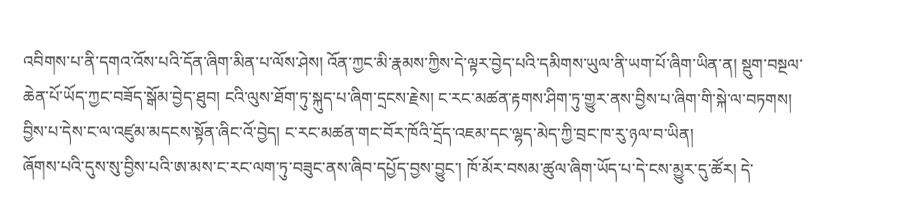འབིགས་པ་ནི་དགའ་འོས་པའི་དོན་ཞིག་མིན་པ་ལོས་ཤེས། འོན་ཀྱང་མི་རྣམས་ཀྱིས་དེ་ལྟར་བྱེད་པའི་དམིགས་ཡུལ་ནི་ཡག་པོ་ཞིག་ཡིན་ན། སྡུག་བསྔལ་ཆེན་པོ་ཡོད་ཀྱང་བཟོད་སྒོམ་བྱེད་ཐུབ། ངའི་ལུས་ཐོག་ཏུ་སྐུད་པ་ཞིག་དྲངས་རྗེས། ང་རང་མཚན་རྟགས་ཤིག་ཏུ་གྱུར་ནས་བྱིས་པ་ཞིག་གི་སྐེ་ལ་བཏགས། བྱིས་པ་དེས་ང་ལ་འཛུམ་མདངས་སྟོན་ཞིང་འོ་བྱེད། ང་རང་མཚན་གང་བོར་ཁོའི་དྲོད་འཇམ་དང་ལྷད་མེད་ཀྱི་བྲང་ཁ་རུ་ཉལ་བ་ཡིན།
ཞོགས་པའི་དུས་སུ་བྱིས་པའི་ཨ་མས་ང་རང་ལག་ཏུ་བཟུང་ནས་ཞིབ་དཔྱོད་བྱས་བྱུང་། ཁོ་མོར་བསམ་ཚུལ་ཞིག་ཡོད་པ་དེ་ངས་མྱུར་དུ་ཚོར། དེ་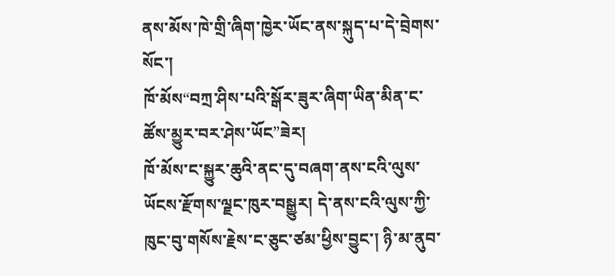ནས་མོས་ཁེ་གྲི་ཞིག་ཁྱེར་ཡོང་ནས་སྐུད་པ་དེ་བྲེགས་སོང་།
ཁོ་མོས“བཀྲ་ཤིས་པའི་སྒོར་ཟུར་ཞིག་ཡིན་མིན་ང་ཚོས་མྱུར་བར་ཤེས་ཡོང”ཟེར།
ཁོ་མོས་ང་སྐྱུར་ཆུའི་ནང་དུ་བཞག་ནས་ངའི་ལུས་ཡོངས་རྫོགས་ལྗང་ཁུར་བསྒྱུར། དེ་ནས་ངའི་ལུས་ཀྱི་ཁུང་བུ་གསོས་རྗེས་ང་ཅུང་ཙམ་ཕྱིས་བྱུང་། ཉི་མ་ནུབ་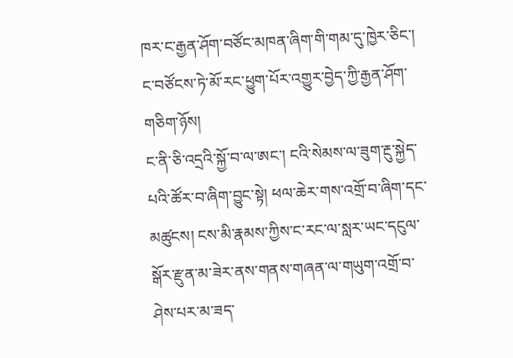ཁར་ང་རྒྱན་ཤོག་བཙོང་མཁན་ཞིག་གི་གམ་དུ་ཁྱེར་ཅིང་། ང་བཙོངས་ཏེ་མོ་རང་ཕྱུག་པོར་འགྱུར་བྱེད་ཀྱི་རྒྱན་ཤོག་གཅིག་ཉོས།
ང་ནི་ཅི་འདྲའི་སྐྱོ་བ་ལ་ཨང་། ངའི་སེམས་ལ་ཟུག་རྔུ་སྐྱེད་པའི་ཚོར་བ་ཞིག་བྱུང་སྟེ། ཕལ་ཆེར་གས་འགྲོ་བ་ཞིག་དང་མཚུངས། ངས་མི་རྣམས་ཀྱིས་ང་རང་ལ་སླར་ཡང་དངུལ་སྒོར་རྫུན་མ་ཟེར་ནས་གནས་གཞན་ལ་གཡུག་འགྲོ་བ་ཤེས་པར་མ་ཟད་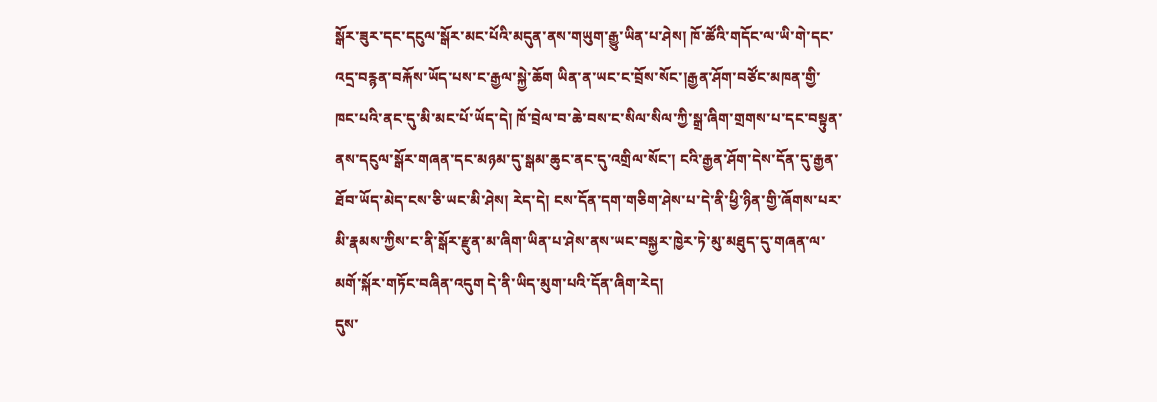སྒོར་ཟུར་དང་དངུལ་སྒོར་མང་པོའི་མདུན་ནས་གཡུག་རྒྱུ་ཡིན་པ་ཤེས། ཁོ་ཚོའི་གདོང་ལ་ཡི་གེ་དང་འདྲ་བརྙན་བརྐོས་ཡོད་པས་ང་རྒྱལ་སྐྱེ་ཆོག ཡིན་ན་ཡང་ང་བྲོས་སོང་།རྒྱན་ཤོག་བཙོང་མཁན་གྱི་ཁང་པའི་ནང་དུ་མི་མང་པོ་ཡོད་དེ། ཁོ་བྲེལ་བ་ཆེ་བས་ང་སིལ་སིལ་ཀྱི་སྒྲ་ཞིག་གྲགས་པ་དང་བསྟུན་ནས་དངུལ་སྒོར་གཞན་དང་མཉམ་དུ་སྒམ་ཆུང་ནང་དུ་འགྲིལ་སོང་། ངའི་རྒྱན་ཤོག་དེས་དོན་དུ་རྒྱན་ཐོབ་ཡོད་མེད་ངས་ཅི་ཡང་མི་ཤེས། རེད་དེ། ངས་དོན་དག་གཅིག་ཤེས་པ་དེ་ནི་ཕྱི་ཉིན་གྱི་ཞོགས་པར་མི་རྣམས་ཀྱིས་ང་ནི་སྒོར་རྫུན་མ་ཞིག་ཡིན་པ་ཤེས་ནས་ཡང་བསྐྱར་ཁྱེར་ཏེ་མུ་མཐུད་དུ་གཞན་ལ་མགོ་སྐོར་གཏོང་བཞིན་འདུག དེ་ནི་ཡིད་མུག་པའི་དོན་ཞིག་རེད།
དུས་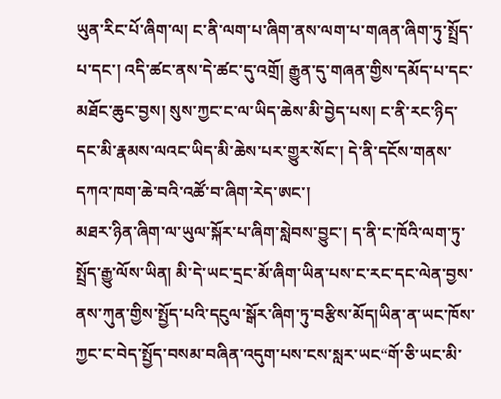ཡུན་རིང་པོ་ཞིག་ལ། ང་ནི་ལག་པ་ཞིག་ནས་ལག་པ་གཞན་ཞིག་ཏུ་སྤྲོད་པ་དང་། འདི་ཚང་ནས་དེ་ཚང་དུ་འགྲོ། རྒྱུན་དུ་གཞན་གྱིས་དམོད་པ་དང་མཐོང་ཆུང་བྱས། སུས་ཀྱང་ང་ལ་ཡིད་ཆེས་མི་བྱེད་པས། ང་ནི་རང་ཉིད་དང་མི་རྣམས་ལའང་ཡིད་མི་ཆེས་པར་གྱུར་སོང་། དེ་ནི་དངོས་གནས་དཀའ་ཁག་ཆེ་བའི་འཚོ་བ་ཞིག་རེད་ཨང་།
མཐར་ཉིན་ཞིག་ལ་ཡུལ་སྐོར་པ་ཞིག་སླེབས་བྱུང་། ད་ནི་ང་ཁོའི་ལག་ཏུ་སྤྲོད་རྒྱུ་ལོས་ཡིན། མི་དེ་ཡང་དྲང་མོ་ཞིག་ཡིན་པས་ང་རང་དང་ལེན་བྱས་ནས་ཀུན་གྱིས་སྤྱོད་པའི་དངུལ་སྒོར་ཞིག་ཏུ་བརྩིས་མོད།ཡིན་ན་ཡང་ཁོས་ཀྱང་ང་བེད་སྤྱོད་བསམ་བཞིན་འདུག་པས་ངས་སླར་ཡང“གོ་ཅི་ཡང་མི་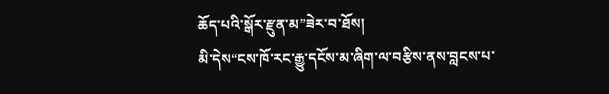ཆོད་པའི་སྒོར་རྫུན་མ”ཟེར་བ་ཐོས།
མི་དེས“ངས་ཁོ་རང་རྒྱུ་དངོས་མ་ཞིག་ལ་བརྩིས་ནས་བླངས་པ་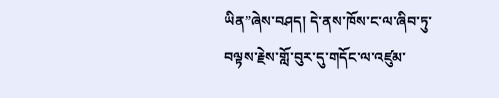ཡིན”ཞེས་བཤད། དེ་ནས་ཁོས་ང་ལ་ཞིབ་ཏུ་བལྟས་རྗེས་གློ་བུར་དུ་གདོང་ལ་འཛུམ་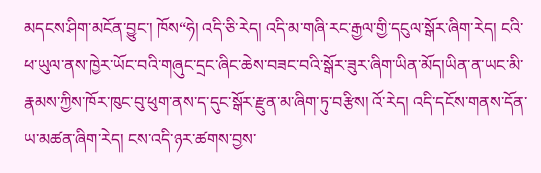མདངས་ཤིག་མངོན་བྱུང་། ཁོས“ཧེ། འདི་ཅི་རེད། འདི་མ་གཞི་རང་རྒྱལ་གྱི་དངུལ་སྒོར་ཞིག་རེད། ངའི་ཕ་ཡུལ་ནས་ཁྱེར་ཡོང་བའི་གཞུང་དྲང་ཞིང་ཆེས་བཟང་བའི་སྒོར་ཟུར་ཞིག་ཡིན་མོད།ཡིན་ན་ཡང་མི་རྣམས་ཀྱིས་ཁོར་ཁུང་བུ་ཕུག་ནས་ད་དུང་སྒོར་རྫུན་མ་ཞིག་ཏུ་བརྩིས། འོ་རེད། འདི་དངོས་གནས་དོན་ཡ་མཚན་ཞིག་རེད། ངས་འདི་ཉར་ཚགས་བྱས་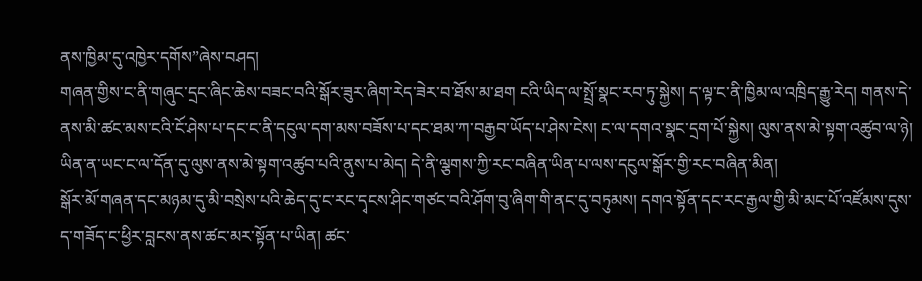ནས་ཁྱིམ་དུ་འཁྱེར་དགོས”ཞེས་བཤད།
གཞན་གྱིས་ང་ནི་གཞུང་དྲང་ཞིང་ཆེས་བཟང་བའི་སྒོར་ཟུར་ཞིག་རེད་ཟེར་བ་ཐོས་མ་ཐག ངའི་ཡིད་ལ་སྤྲོ་སྣང་རབ་ཏུ་སྐྱེས། ད་ལྟ་ང་ནི་ཁྱིམ་ལ་འཁྲིད་རྒྱུ་རེད། གནས་དེ་ནས་མི་ཚང་མས་ངའི་ངོ་ཤེས་པ་དང་ང་ནི་དངུལ་དག་མས་བཟོས་པ་དང་ཐམ་ཀ་བརྒྱབ་ཡོད་པ་ཤེས་ངེས། ང་ལ་དགའ་སྣང་དྲག་པོ་སྐྱེས། ལུས་ནས་མེ་སྟག་འཚུབ་ལ་ཉེ། ཡིན་ན་ཡང་ང་ལ་དོན་དུ་ལུས་ནས་མེ་སྟག་འཚུབ་པའི་ནུས་པ་མེད། དེ་ནི་ལྕགས་ཀྱི་རང་བཞིན་ཡིན་པ་ལས་དངུལ་སྒོར་གྱི་རང་བཞིན་མིན།
སྒོར་མོ་གཞན་དང་མཉམ་དུ་མི་བསྲེས་པའི་ཆེད་དུ་ང་རང་དྭངས་ཤིང་གཙང་བའི་ཤོག་བུ་ཞིག་གི་ནང་དུ་བཏུམས། དགའ་སྟོན་དང་རང་རྒྱལ་གྱི་མི་མང་པོ་འཛོམས་དུས་ད་གཟོད་ང་ཕྱིར་བླངས་ནས་ཚང་མར་སྟོན་པ་ཡིན། ཚང་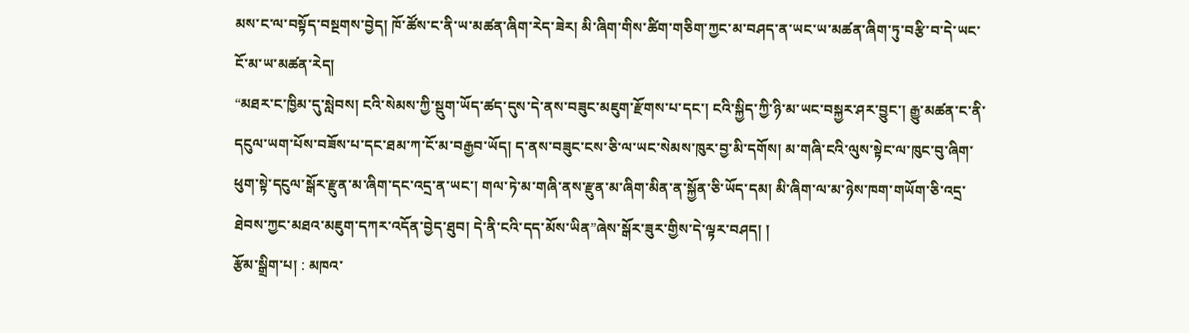མས་ང་ལ་བསྟོད་བསྔགས་བྱེད། ཁོ་ཚོས་ང་ནི་ཡ་མཚན་ཞིག་རེད་ཟེར། མི་ཞིག་གིས་ཚིག་གཅིག་ཀྱང་མ་བཤད་ན་ཡང་ཡ་མཚན་ཞིག་ཏུ་བརྩི་བ་དེ་ཡང་ངོ་མ་ཡ་མཚན་རེད།
“མཐར་ང་ཁྱིམ་དུ་སླེབས། ངའི་སེམས་ཀྱི་སྡུག་ཡོད་ཚད་དུས་དེ་ནས་བཟུང་མཇུག་རྫོགས་པ་དང་། ངའི་སྐྱིད་ཀྱི་ཉི་མ་ཡང་བསྐྱར་ཤར་བྱུང་། རྒྱུ་མཚན་ང་ནི་དངུལ་ཡག་པོས་བཟོས་པ་དང་ཐམ་ཀ་ངོ་མ་བརྒྱབ་ཡོད། ད་ནས་བཟུང་ངས་ཅི་ལ་ཡང་སེམས་ཁུར་བྱ་མི་དགོས། མ་གཞི་ངའི་ལུས་སྟེང་ལ་ཁུང་བུ་ཞིག་ཕུག་སྟེ་དངུལ་སྒོར་རྫུན་མ་ཞིག་དང་འདྲ་ན་ཡང་། གལ་ཏེ་མ་གཞི་ནས་རྫུན་མ་ཞིག་མིན་ན་སྐྱོན་ཅི་ཡོད་དམ། མི་ཞིག་ལ་མ་ཉེས་ཁག་གཡོག་ཅི་འདྲ་ཐེབས་ཀྱང་མཐའ་མཇུག་དཀར་འདོན་བྱེད་ཐུབ། དེ་ནི་ངའི་དད་མོས་ཡིན”ཞེས་སྒོར་ཟུར་གྱིས་དེ་ལྟར་བཤད། །
རྩོམ་སྒྲིག་པ། : མཁའ་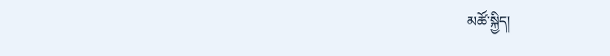མཚོ་སྐྱིད།